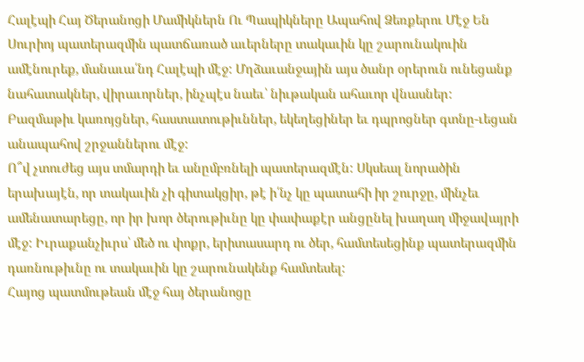Հալէպի Հայ Ծերանոցի Մամիկներն Ու Պապիկները Ապահով Ձեռքերու Մէջ Են
Սուրիոյ պատերազմին պատճառած աւերները տակաւին կը շարունակուին ամէնուրեք, մանաւա՛նդ Հալէպի մէջ: Մղձաւանջային այս ծանր օրերուն ունեցանք նահատակներ, վիրաւորներ, ինչպէս նաեւ՝ նիւթական ահաւոր վնասներ: Բազմաթիւ կառոյցներ, հաստատութիւններ, եկեղեցիներ եւ դպրոցներ գտնը-ւեցան անապահով շրջաններու մէջ:
Ո՞վ չտուժեց այս տմարդի եւ անըմբռնելի պատերազմէն: Սկսեալ նորածին երախայէն, որ տակաւին չի գիտակցիր, թէ ի՛նչ կը պատահի իր շուրջը, մինչեւ ամենատարեցը, որ իր խոր ծերութիւնը կը փափաքէր անցընել խաղաղ միջավայրի մէջ: Իւրաքանչիւրս՝ մեծ ու փոքր, երիտասարդ ու ծեր, համտեսեցինք պատերազմին դառնութիւնը ու տակաւին կը շարունակենք համտեսել:
Հայոց պատմութեան մէջ հայ ծերանոցը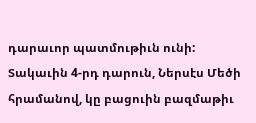դարաւոր պատմութիւն ունի: Տակաւին 4-րդ դարուն, Ներսէս Մեծի հրամանով, կը բացուին բազմաթիւ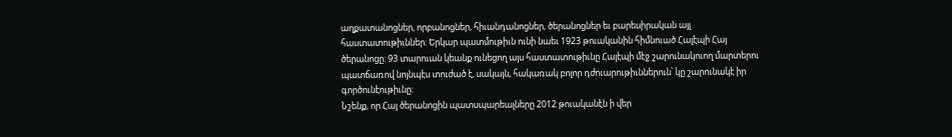աղքատանոցներ, որբանոցներ, հիւանդանոցներ, ծերանոցներ եւ բարեսիրական այլ հաստատութիւններ: Երկար պատմութիւն ունի նաեւ 1923 թուականին հիմնուած Հալէպի Հայ ծերանոցը: 93 տարուան կեանք ունեցող այս հաստատութիւնը Հալէպի մէջ շարունակուող մարտերու պատճառով նոյնպէս տուժած է, սակայն, հակառակ բոլոր դժուարութիւններուն՝ կը շարունակէ իր գործունէութիւնը:
Նշենք, որ Հայ ծերանոցին պատսպարեալները 2012 թուականէն ի վեր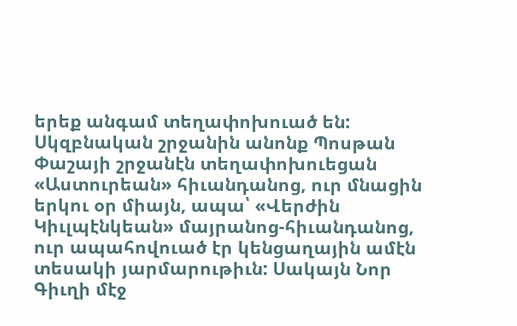երեք անգամ տեղափոխուած են: Սկզբնական շրջանին անոնք Պոսթան Փաշայի շրջանէն տեղափոխուեցան «Աստուրեան» հիւանդանոց, ուր մնացին երկու օր միայն, ապա՝ «Վերժին Կիւլպէնկեան» մայրանոց-հիւանդանոց, ուր ապահովուած էր կենցաղային ամէն տեսակի յարմարութիւն: Սակայն Նոր Գիւղի մէջ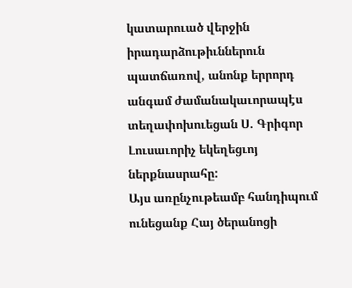կատարուած վերջին իրադարձութիւններուն պատճառով, անոնք երրորդ անգամ ժամանակաւորապէս տեղափոխուեցան Ս. Գրիգոր Լուսաւորիչ եկեղեցւոյ ներքնասրահը:
Այս առընչութեամբ հանդիպում ունեցանք Հայ ծերանոցի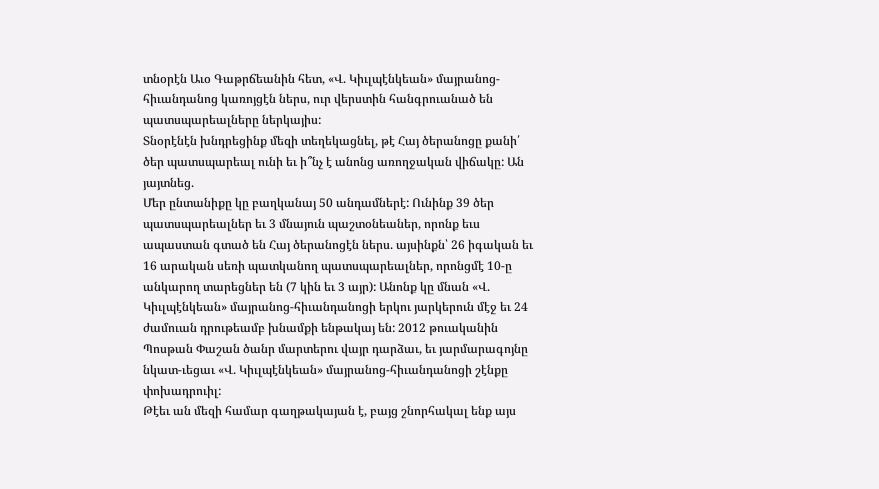տնօրէն Աւօ Գաթրճեանին հետ, «Վ. Կիւլպէնկեան» մայրանոց-հիւանդանոց կառոյցէն ներս, ուր վերստին հանգրուանած են պատսպարեալները ներկայիս:
Տնօրէնէն խնդրեցինք մեզի տեղեկացնել, թէ Հայ ծերանոցը քանի՛ ծեր պատսպարեալ ունի եւ ի՞նչ է անոնց առողջական վիճակը: Ան յայտնեց.
Մեր ընտանիքը կը բաղկանայ 50 անդամներէ: Ունինք 39 ծեր պատսպարեալներ եւ 3 մնայուն պաշտօնեաներ, որոնք եւս ապաստան գտած են Հայ ծերանոցէն ներս. այսինքն՝ 26 իգական եւ 16 արական սեռի պատկանող պատսպարեալներ, որոնցմէ 10-ը անկարող տարեցներ են (7 կին եւ 3 այր): Անոնք կը մնան «Վ. Կիւլպէնկեան» մայրանոց-հիւանդանոցի երկու յարկերուն մէջ եւ 24 ժամուան դրութեամբ խնամքի ենթակայ են: 2012 թուականին Պոսթան Փաշան ծանր մարտերու վայր դարձաւ, եւ յարմարագոյնը նկատ-ւեցաւ «Վ. Կիւլպէնկեան» մայրանոց-հիւանդանոցի շէնքը փոխադրուիլ:
Թէեւ ան մեզի համար գաղթակայան է, բայց շնորհակալ ենք այս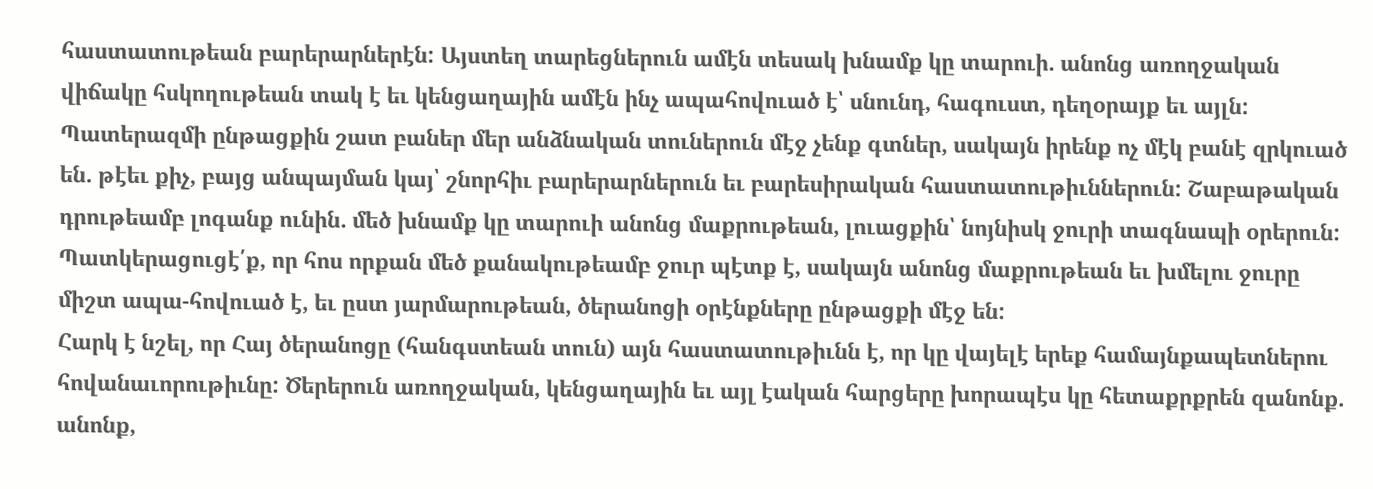հաստատութեան բարերարներէն: Այստեղ տարեցներուն ամէն տեսակ խնամք կը տարուի. անոնց առողջական վիճակը հսկողութեան տակ է եւ կենցաղային ամէն ինչ ապահովուած է՝ սնունդ, հագուստ, դեղօրայք եւ այլն: Պատերազմի ընթացքին շատ բաներ մեր անձնական տուներուն մէջ չենք գտներ, սակայն իրենք ոչ մէկ բանէ զրկուած են. թէեւ քիչ, բայց անպայման կայ՝ շնորհիւ բարերարներուն եւ բարեսիրական հաստատութիւններուն: Շաբաթական դրութեամբ լոգանք ունին. մեծ խնամք կը տարուի անոնց մաքրութեան, լուացքին՝ նոյնիսկ ջուրի տագնապի օրերուն: Պատկերացուցէ՛ք, որ հոս որքան մեծ քանակութեամբ ջուր պէտք է, սակայն անոնց մաքրութեան եւ խմելու ջուրը միշտ ապա-հովուած է, եւ ըստ յարմարութեան, ծերանոցի օրէնքները ընթացքի մէջ են:
Հարկ է նշել, որ Հայ ծերանոցը (հանգստեան տուն) այն հաստատութիւնն է, որ կը վայելէ երեք համայնքապետներու հովանաւորութիւնը: Ծերերուն առողջական, կենցաղային եւ այլ էական հարցերը խորապէս կը հետաքրքրեն զանոնք. անոնք,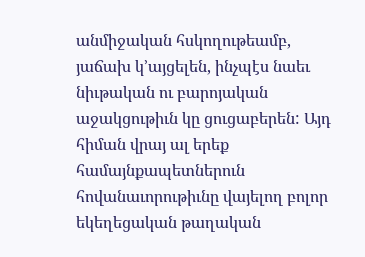անմիջական հսկողութեամբ, յաճախ կ՚այցելեն, ինչպէս նաեւ նիւթական ու բարոյական աջակցութիւն կը ցուցաբերեն: Այդ հիման վրայ ալ երեք համայնքապետներուն հովանաւորութիւնը վայելող բոլոր եկեղեցական թաղական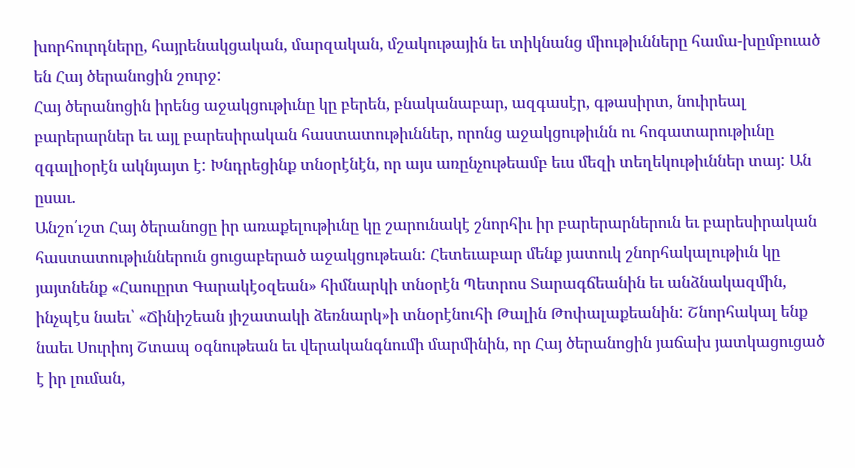խորհուրդները, հայրենակցական, մարզական, մշակութային եւ տիկնանց միութիւնները համա-խըմբուած են Հայ ծերանոցին շուրջ:
Հայ ծերանոցին իրենց աջակցութիւնը կը բերեն, բնականաբար, ազգասէր, գթասիրտ, նուիրեալ բարերարներ եւ այլ բարեսիրական հաստատութիւններ, որոնց աջակցութիւնն ու հոգատարութիւնը զգալիօրէն ակնյայտ է: Խնդրեցինք տնօրէնէն, որ այս առընչութեամբ եւս մեզի տեղեկութիւններ տայ: Ան ըսաւ.
Անշո՛ւշտ Հայ ծերանոցը իր առաքելութիւնը կը շարունակէ շնորհիւ իր բարերարներուն եւ բարեսիրական հաստատութիւններուն ցուցաբերած աջակցութեան: Հետեւաբար մենք յատուկ շնորհակալութիւն կը յայտնենք «Հաուըրտ Գարակէօզեան» հիմնարկի տնօրէն Պետրոս Տարագճեանին եւ անձնակազմին, ինչպէս նաեւ՝ «Ճինիշեան յիշատակի ձեռնարկ»ի տնօրէնուհի Թալին Թոփալաքեանին: Շնորհակալ ենք նաեւ Սուրիոյ Շտապ օգնութեան եւ վերականգնումի մարմինին, որ Հայ ծերանոցին յաճախ յատկացուցած է իր լուման,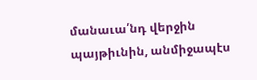մանաւա՛նդ վերջին պայթիւնին, անմիջապէս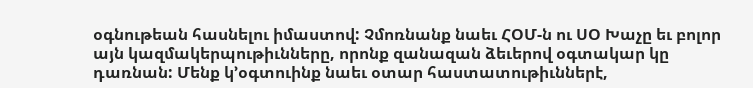օգնութեան հասնելու իմաստով: Չմոռնանք նաեւ ՀՕՄ-ն ու ՍՕ Խաչը եւ բոլոր այն կազմակերպութիւնները, որոնք զանազան ձեւերով օգտակար կը դառնան: Մենք կ՚օգտուինք նաեւ օտար հաստատութիւններէ,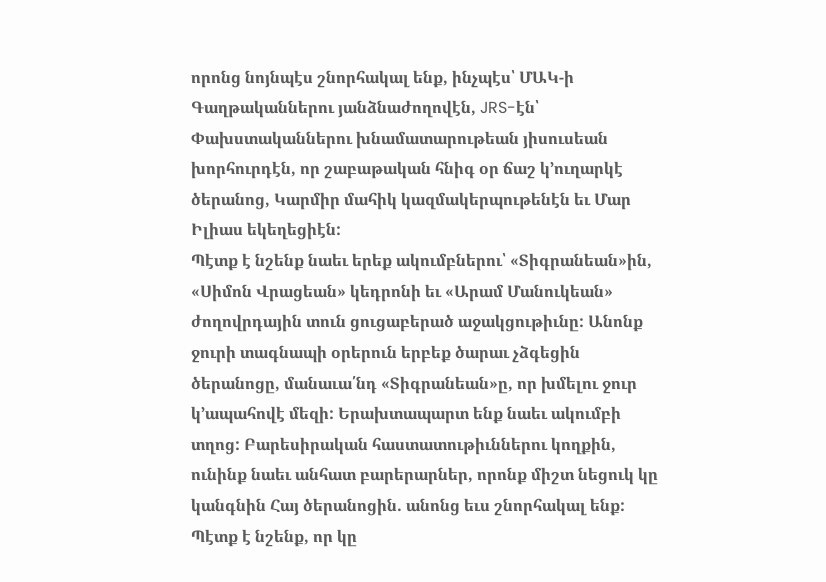որոնց նոյնպէս շնորհակալ ենք, ինչպէս՝ ՄԱԿ-ի Գաղթականներու յանձնաժողովէն, JRS-էն՝ Փախստականներու խնամատարութեան յիսուսեան խորհուրդէն, որ շաբաթական հնիգ օր ճաշ կ՚ուղարկէ ծերանոց, Կարմիր մահիկ կազմակերպութենէն եւ Մար Իլիաս եկեղեցիէն:
Պէտք է նշենք նաեւ երեք ակումբներու՝ «Տիգրանեան»ին, «Սիմոն Վրացեան» կեդրոնի եւ «Արամ Մանուկեան» ժողովրդային տուն ցուցաբերած աջակցութիւնը: Անոնք ջուրի տագնապի օրերուն երբեք ծարաւ չձգեցին ծերանոցը, մանաւա՛նդ «Տիգրանեան»ը, որ խմելու ջուր կ՚ապահովէ մեզի: Երախտապարտ ենք նաեւ ակումբի տղոց: Բարեսիրական հաստատութիւններու կողքին, ունինք նաեւ անհատ բարերարներ, որոնք միշտ նեցուկ կը կանգնին Հայ ծերանոցին. անոնց եւս շնորհակալ ենք: Պէտք է նշենք, որ կը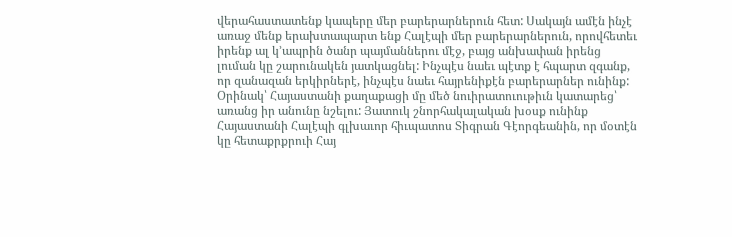վերահաստատենք կապերը մեր բարերարներուն հետ: Սակայն ամէն ինչէ առաջ մենք երախտապարտ ենք Հալէպի մեր բարերարներուն, որովհետեւ իրենք ալ կ՚ապրին ծանր պայմաններու մէջ, բայց անխափան իրենց լուման կը շարունակեն յատկացնել: Ինչպէս նաեւ պէտք է հպարտ զգանք, որ զանազան երկիրներէ, ինչպէս նաեւ հայրենիքէն բարերարներ ունինք: Օրինակ՝ Հայաստանի քաղաքացի մը մեծ նուիրատուութիւն կատարեց՝ առանց իր անունը նշելու: Յատուկ շնորհակալական խօսք ունինք Հայաստանի Հալէպի գլխաւոր հիւպատոս Տիգրան Գէորգեանին, որ մօտէն կը հետաքրքրուի Հայ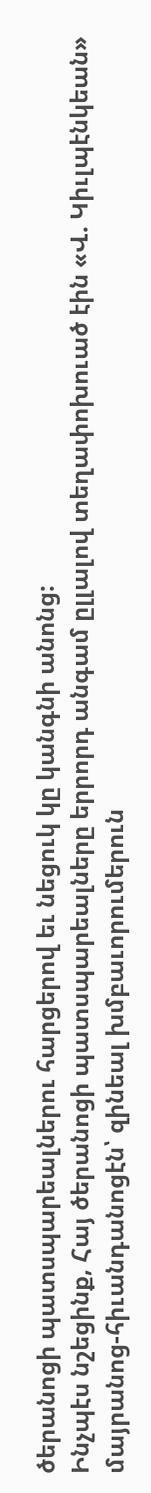ծերանոցի պատսպարեալներու հարցերով եւ նեցուկ կը կանգնի անոնց:
Ինչպէս նշեցինք, Հայ ծերանոցի պատսպարեալները երրորդ անգամ ըլլալով տեղափոխուած էին «Վ. Կիւլպէնկեան» մայրանոց-հիւանդանոցէն՝ զինեալ խմբաւորումերուն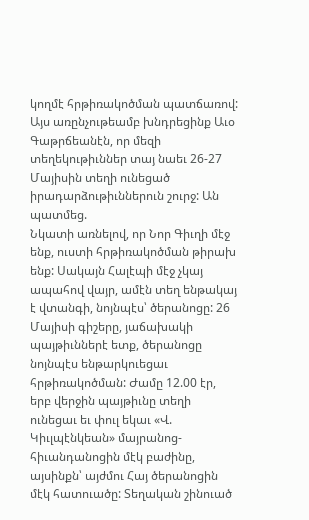կողմէ հրթիռակոծման պատճառով: Այս առընչութեամբ խնդրեցինք Աւօ Գաթրճեանէն, որ մեզի տեղեկութիւններ տայ նաեւ 26-27 Մայիսին տեղի ունեցած իրադարձութիւններուն շուրջ: Ան պատմեց.
Նկատի առնելով, որ Նոր Գիւղի մէջ ենք, ուստի հրթիռակոծման թիրախ ենք: Սակայն Հալէպի մէջ չկայ ապահով վայր, ամէն տեղ ենթակայ է վտանգի, նոյնպէս՝ ծերանոցը: 26 Մայիսի գիշերը, յաճախակի պայթիւններէ ետք, ծերանոցը նոյնպէս ենթարկուեցաւ հրթիռակոծման: Ժամը 12.00 էր, երբ վերջին պայթիւնը տեղի ունեցաւ եւ փուլ եկաւ «Վ. Կիւլպէնկեան» մայրանոց-հիւանդանոցին մէկ բաժինը, այսինքն՝ այժմու Հայ ծերանոցին մէկ հատուածը: Տեղական շինուած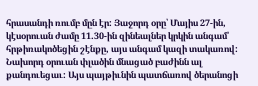հրասանդի ռումբ մըն էր: Յաջորդ օրը՝ Մայիս 27-ին, կէսօրուան ժամը 11.30-ին զինեալներ կրկին անգամ՝ հրթիռակոծեցին շէնքը, այս անգամ կազի տակառով: Նախորդ օրուան փլածին մնացած բաժինն ալ քանդուեցաւ: Այս պայթիւնին պատճառով ծերանոցի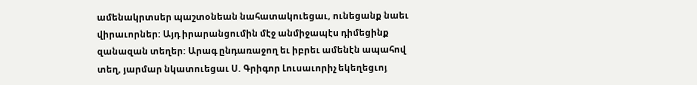ամենակրտսեր պաշտօնեան նահատակուեցաւ, ունեցանք նաեւ վիրաւորներ: Այդ իրարանցումին մէջ անմիջապէս դիմեցինք զանազան տեղեր: Արագ ընդառաջող եւ իբրեւ ամենէն ապահով տեղ, յարմար նկատուեցաւ Ս. Գրիգոր Լուսաւորիչ եկեղեցւոյ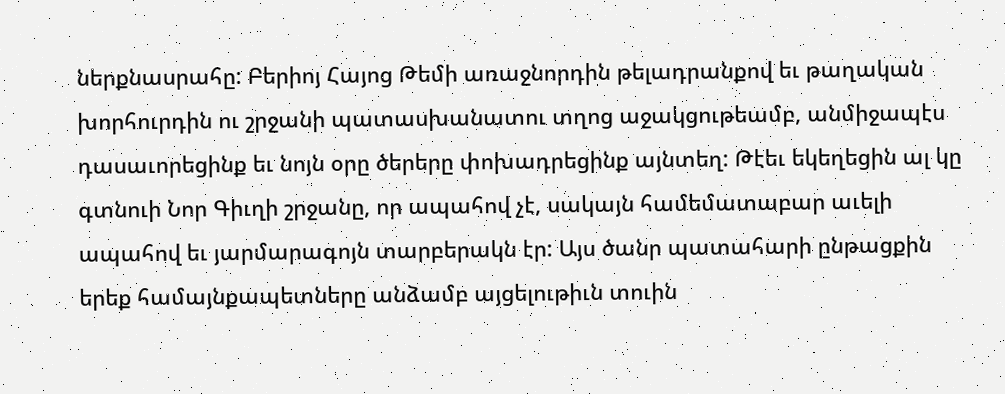ներքնասրահը: Բերիոյ Հայոց Թեմի առաջնորդին թելադրանքով եւ թաղական խորհուրդին ու շրջանի պատասխանատու տղոց աջակցութեամբ, անմիջապէս դասաւորեցինք եւ նոյն օրը ծերերը փոխադրեցինք այնտեղ: Թէեւ եկեղեցին ալ կը գտնուի Նոր Գիւղի շրջանը, որ ապահով չէ, սակայն համեմատաբար աւելի ապահով եւ յարմարագոյն տարբերակն էր: Այս ծանր պատահարի ընթացքին երեք համայնքապետները անձամբ այցելութիւն տուին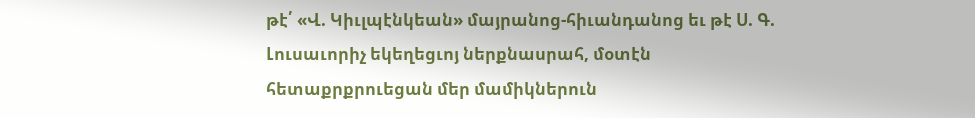թէ՛ «Վ. Կիւլպէնկեան» մայրանոց-հիւանդանոց եւ թէ Ս. Գ. Լուսաւորիչ եկեղեցւոյ ներքնասրահ, մօտէն հետաքրքրուեցան մեր մամիկներուն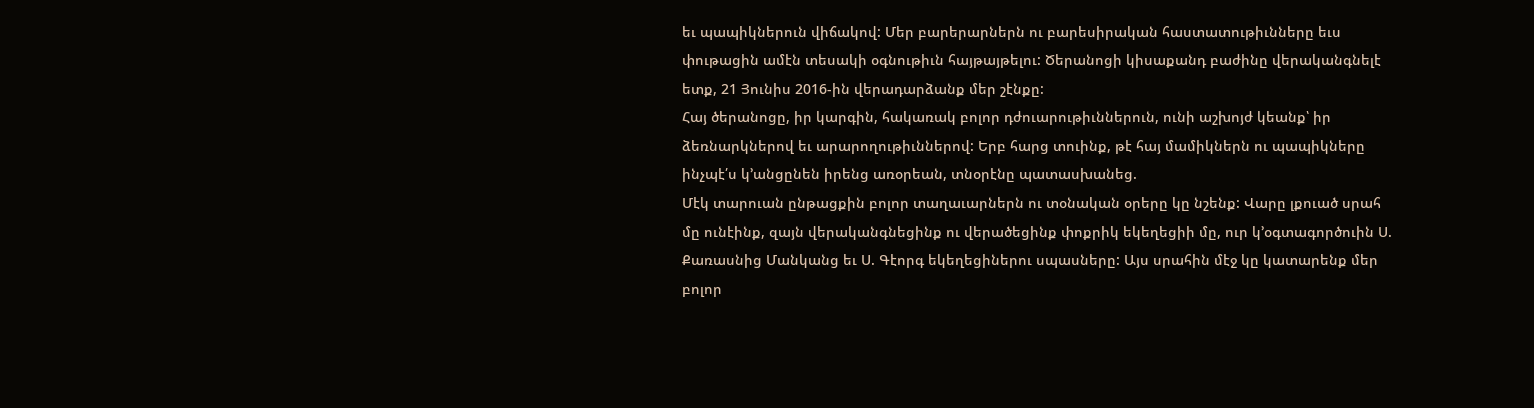եւ պապիկներուն վիճակով: Մեր բարերարներն ու բարեսիրական հաստատութիւնները եւս փութացին ամէն տեսակի օգնութիւն հայթայթելու: Ծերանոցի կիսաքանդ բաժինը վերականգնելէ ետք, 21 Յունիս 2016-ին վերադարձանք մեր շէնքը:
Հայ ծերանոցը, իր կարգին, հակառակ բոլոր դժուարութիւններուն, ունի աշխոյժ կեանք՝ իր ձեռնարկներով եւ արարողութիւններով: Երբ հարց տուինք, թէ հայ մամիկներն ու պապիկները ինչպէ՛ս կ՚անցընեն իրենց առօրեան, տնօրէնը պատասխանեց.
Մէկ տարուան ընթացքին բոլոր տաղաւարներն ու տօնական օրերը կը նշենք: Վարը լքուած սրահ մը ունէինք, զայն վերականգնեցինք ու վերածեցինք փոքրիկ եկեղեցիի մը, ուր կ՚օգտագործուին Ս. Քառասնից Մանկանց եւ Ս. Գէորգ եկեղեցիներու սպասները: Այս սրահին մէջ կը կատարենք մեր բոլոր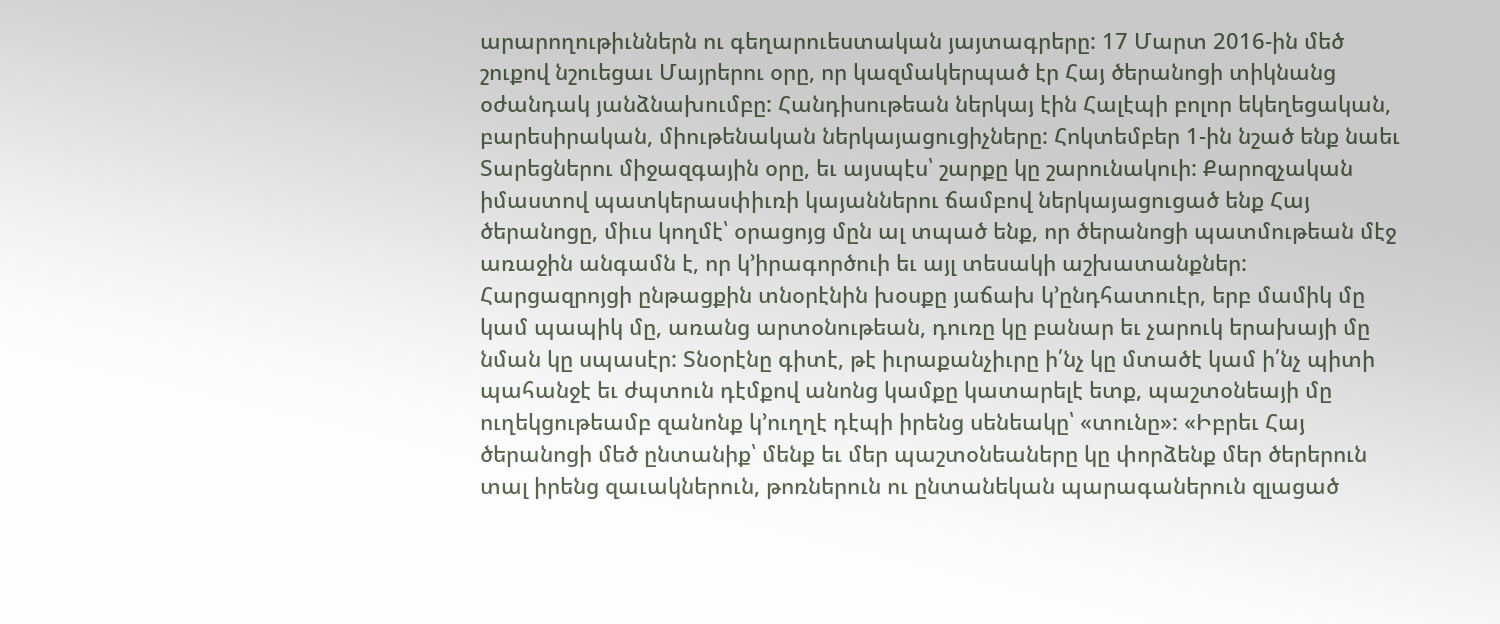արարողութիւններն ու գեղարուեստական յայտագրերը: 17 Մարտ 2016-ին մեծ շուքով նշուեցաւ Մայրերու օրը, որ կազմակերպած էր Հայ ծերանոցի տիկնանց օժանդակ յանձնախումբը: Հանդիսութեան ներկայ էին Հալէպի բոլոր եկեղեցական, բարեսիրական, միութենական ներկայացուցիչները: Հոկտեմբեր 1-ին նշած ենք նաեւ Տարեցներու միջազգային օրը, եւ այսպէս՝ շարքը կը շարունակուի: Քարոզչական իմաստով պատկերասփիւռի կայաններու ճամբով ներկայացուցած ենք Հայ ծերանոցը, միւս կողմէ՝ օրացոյց մըն ալ տպած ենք, որ ծերանոցի պատմութեան մէջ առաջին անգամն է, որ կ՚իրագործուի եւ այլ տեսակի աշխատանքներ:
Հարցազրոյցի ընթացքին տնօրէնին խօսքը յաճախ կ՚ընդհատուէր, երբ մամիկ մը կամ պապիկ մը, առանց արտօնութեան, դուռը կը բանար եւ չարուկ երախայի մը նման կը սպասէր: Տնօրէնը գիտէ, թէ իւրաքանչիւրը ի՛նչ կը մտածէ կամ ի՛նչ պիտի պահանջէ եւ ժպտուն դէմքով անոնց կամքը կատարելէ ետք, պաշտօնեայի մը ուղեկցութեամբ զանոնք կ՚ուղղէ դէպի իրենց սենեակը՝ «տունը»: «Իբրեւ Հայ ծերանոցի մեծ ընտանիք՝ մենք եւ մեր պաշտօնեաները կը փորձենք մեր ծերերուն տալ իրենց զաւակներուն, թոռներուն ու ընտանեկան պարագաներուն զլացած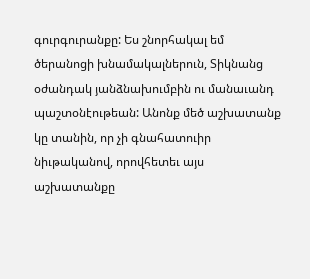գուրգուրանքը: Ես շնորհակալ եմ ծերանոցի խնամակալներուն, Տիկնանց օժանդակ յանձնախումբին ու մանաւանդ պաշտօնէութեան: Անոնք մեծ աշխատանք կը տանին, որ չի գնահատուիր նիւթականով, որովհետեւ այս աշխատանքը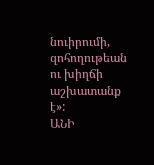նուիրումի, զոհողութեան ու խիղճի աշխատանք է»:
ԱՆԻ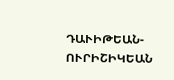ԴԱՒԻԹԵԱՆ-ՈՒՐԻՇԻԿԵԱՆ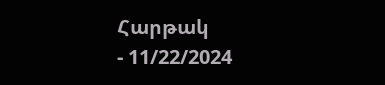Հարթակ
- 11/22/2024